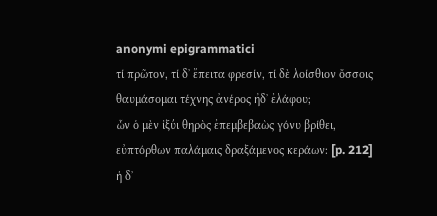anonymi epigrammatici
τί πρῶτον, τί δ᾽ ἔπειτα φρεσίν, τί δὲ λοίσθιον ὄσσοις
θαυμάσομαι τέχνης ἀνέρος ἠδ᾽ ἐλάφου;
ὧν ὁ μὲν ἰξύι θηρὸς ἐπεμβεβαὼς γόνυ βρίθει,
εὐπτόρθων παλάμαις δραξάμενος κεράων: [p. 212]
ἡ δ᾽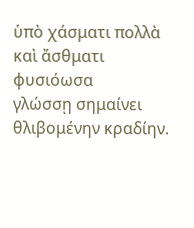ὑπὸ χάσματι πολλὰ καὶ ἄσθματι φυσιόωσα
γλώσσῃ σημαίνει θλιβομένην κραδίην.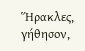Ἥρακλες, γήθησον,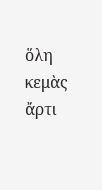ὅλη κεμὰς ἄρτι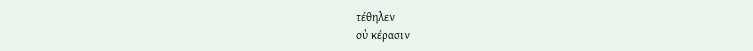τέθηλεν
οὐ κέρασιν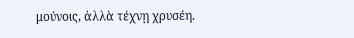μούνοις, ἀλλὰ τέχνῃ χρυσέη.